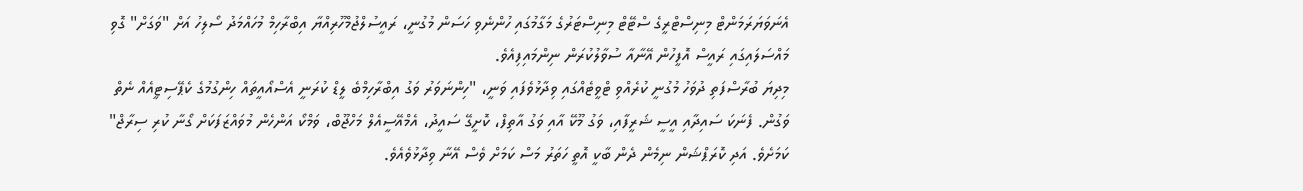އެނަވަޔަރަމަންޓް މިނިސްޓްރީގެ ސްޓޭޓް މިނިސްޓަރުގެ މަގާމުގައި ހުންނެވި ހަސަން މުގުނީ، ރައީސުލްޖުމްހޫރިއްޔާ އިބްރާހިމް މުހައްމަދު ސޯލިހު އަށް "ވަގަށް" ގޮވި މައްސަލައިގައި ރައީސް އޮފީހުން އޭނާއާ ސުވާލުކުރަން ނިންމައިފިއެވެ.
މިދިޔަ ބުރާސްފަތި ދުވަހު މުގުނީ ކުރެއްވި ޓްވީޓެއްގައި ވިދާޅުވެފައި ވަނީ، "ހިންނަވަރު ވަގު އިބްރާހިމްބެ ލީޑް ކުރަނީ އެސްއޯއީތައް ހިންގުމުގެ ކެޕޭސިޓީއެއް ނެތް ވަގުން. ފެނަކަ ސައިދާއި އީސީ ޝަރީފާއި، ވަގު މޫކޭ އާއި ވަގު އާތިފް، ކޮށީގޭ ސައީދު، އެމްއޭސީއެލް މަހްޖޫބް، ވަމްކޯ އަންހެން މުވައްޒަފަކަށް ގޯނާ ކުރި ސިރާޖް" ކަމަށެވެ. އަދި ކޮރަޕްޝަން ނިމެން ދެން ބާކީ އޮތީ ހަތަރު މަސް ކަމަށް ވެސް އޭނާ ވިދާޅުވެއެވެ.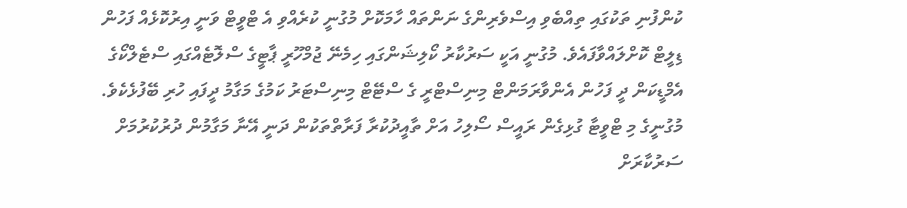ކުންފުނި ތަކުގައި ތިއްބެވި އިސްވެރިންގެ ނަންތައް ހާމަކޮށް މުގުނީ ކުރެއްވި އެ ޓްވީޓް ވަނީ އިރުކޮޅެއް ފަހުން ޑިލީޓް ކޮށްލައްވާފައެވެ. މުގުނީ އަކީ ސަރުކާރު ކޯލިޝަންގައި ހިމެނޭ ޖުމްހޫރީ ޕާޓީގެ ސްލޮޓެއްގައި ސްޓެލްކޯގެ އެމްޑީކަން ދީ ފަހުން އެންވާރަމަންޓް މިނިސްޓްރީ ގެ ސްޓޭޓް މިނިސްޓަރު ކަމުގެ މަގާމު ދީފައި ހުރި ބޭފުޅެކެވެ. މުގުނީގެ މި ޓްވީޓާ ގުޅިގެން ރައީސް ސޯލިހު އަށް ތާއީދުކުރާ ފަރާތްތަކުން ދަނީ އޭނާ މަގާމުން ދުރުކުރުމަށް ސަރުކާރަށް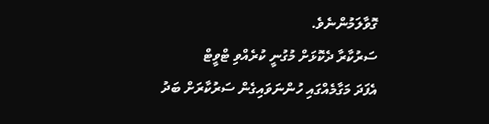ގޮވާލަމުންނެވެ.
ސަރުކާރާ ދެކޮޅަށް މުގުނީ ކުރެއްވި ޓްވީޓް
އެފަދަ މަގާމެއްގައި ހުންނަވައިގެން ސަރުކާރަށް ބަދު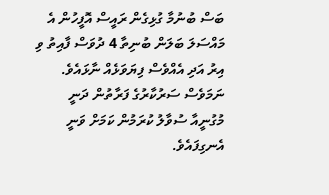ބަސް ބުނުމާ ގުޅިގެން ރައީސް އޮފީހުން އެ މައްސަލަ ބަލަން ބުނިތާ 4 ދުވަސް ފާއިތު ވި އިރު އަދި އެއްވެސް ފިޔަވަޅެއް ނާޅައެވެ. ނަމަވެސް ސަރުކާރުގެ ފަރާތުން ދަނީ މުގުނީއާ ސުވާލު ކުރަމުން ކަމަށް ވަނީ އެނގިފައެވެ.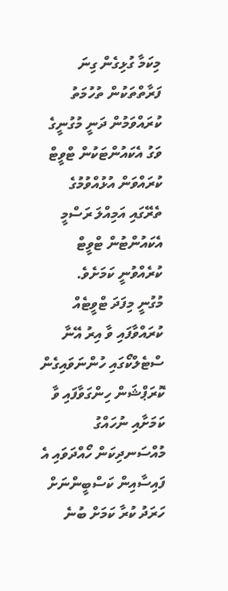މިކަމާ ގުޅިގެން ގިނަ ފަރާތްތަކުން ތުހުމަތު ކުރައްވަމުން ދަނީ މުގުނީގެ ވަގު އެކައުންޓަކުން ޓްވީޓް ކުރައްވަން އުޅުއްވުމުގެ ތެރޭގައި އަމިއްލަ ރަސްމީ އެކައުންޓުން ޓްވީޓް ކުރެއްވުނީ ކަމަށެވެ.
މުގުނީ މިފަދަ ޓްވީޓެއް ކުރައްވާފައި ވާ އިރު އޭނާ ސްޓެލްކޯގައި ހުންނަވައިގެން ކޮރަޕްޝަން ހިންގަވާފައި ވާ ކަމަށާއި ނުހައްގު މުއްސަނދިކަން ހޯއްދަވައި އެ ފައިސާއިން ކަސްބީންނަށް ހަރަދު ކުރާ ކަމަށް ބުނެ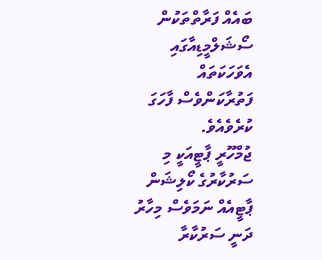ބައެއް ފަރާތްތަކުން ސޯޝަލްމީޑިއާގައި އެވަހަކަތައް ފަތުރާކަންވެސް ފާހަގަ ކުރެވެއެވެ.
ޖުމްހޫރީ ޕާޓީއަކީ މި ސަރުކާރުގެ ކޯލިޝަން ޕާޓީއެއް ނަމަވެސް މިހާރު ދަނީ ސަރުކާރާ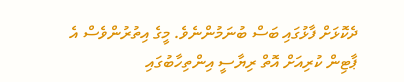ދެކޮޅަށް ފާޅުގައި ބަސް ބުނަމުންނެވެ. މީގެ އިތުރުންވެސް އެ ޕާޓިން ކުރިއަށް އޮތް ރިޔާސީ އިންތިހާބުގައި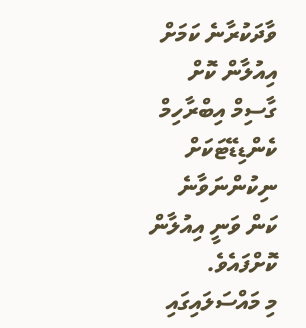ވާދަކުރާނެ ކަމަށް އިއުލާން ކޮށް ގާސިމް އިބްރާހިމް ކެންޑިޑޭޓަކަށް ނިކުންނަވާނެ ކަން ވަނީ އިއުލާން ކޮށްފައެވެ.
މި މައްސަލައިގައި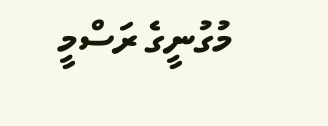މުގުނީގެ ރަސްމީ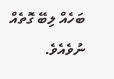ބަހެއް ލިބޭ ގޮތެއް ނުވެއެވެ.